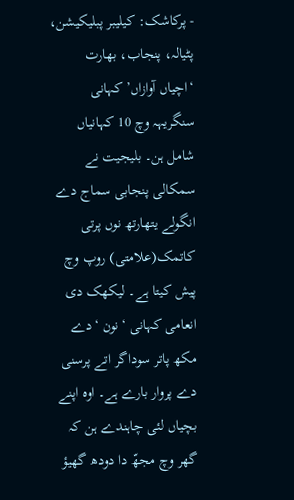- پرکاشک: کیلیبر پبلیکیشن، پٹیالہ، پنجاب، بھارت
‘اچیاں آوازاں’ کہانی سنگریہہ وچ 10 کہانیاں شامل ہن۔ بلیجیت نے سمکالی پنجابی سماج دے انگولے یتھارتھ نوں پرتی کاتمک(علامتی) روپ وچ پیش کیتا ہے۔ لیکھک دی انعامی کہانی ‘نون ‘دے مکھ پاتر سوداگر اتے پرسنی دے پروار بارے ہے۔ اوہ اپنے بچیاں لئی چاہندے ہن کہ گھر وچ مجھّ دا دودھ گھیؤ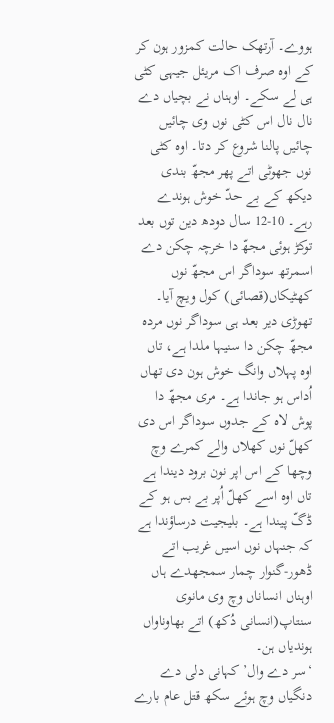ہووے۔ آرتھک حالت کمزور ہون کر کے اوہ صرف اک مریئل جیہی کٹی ہی لے سکے۔ اوہناں نے بچیاں دے نال نال اس کٹی نوں وی چائیں چائیں پالنا شروع کر دتا۔ اوہ کٹی نوں جھوٹی اتے پھر مجھّ بندی دیکھ کے بے حدّ خوش ہوندے رہے۔ 10-12 سال دودھ دین توں بعد توکڑ ہوئی مجھّ دا خرچہ چکن دے اسمرتھ سوداگر اس مجھّ نوں کھٹیکاں(قصائی) کول ویچ آیا۔ تھوڑی دیر بعد ہی سوداگر نوں مردہ مجھّ چکن دا سنیہا ملدا ہے، تاں اوہ پہلاں وانگ خوش ہون دی تھاں اُداس ہو جاندا ہے۔ مری مجھّ دا پوش لاہ کے جدوں سوداگر اس دی کھلّ نوں کھلاں والے کمرے وچ وچھا کے اس اپر نون برود دیندا ہے تاں اوہ اسے کھلّ اُپر بے بس ہو کے ڈگّ پیندا ہے۔ بلیجیت درساؤندا ہے کہ جنہاں نوں اسیں غریب اتے ڈھور-گنوار چمار سمجھدے ہاں اوہناں انساناں وچ وی مانوی سنتاپ(انسانی دُکھ) اتے بھاوناواں ہوندیاں ہن۔
‘سر دے وال’ کہانی دلی دے دنگیاں وچ ہوئے سکھ قتل عام بارے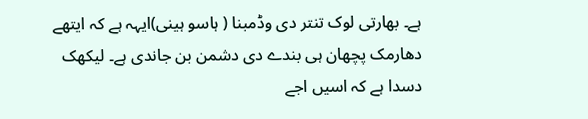ہے۔ بھارتی لوک تنتر دی وڈمبنا ( ہاسو ہینی)ایہہ ہے کہ ایتھے دھارمک پچھان ہی بندے دی دشمن بن جاندی ہے۔ لیکھک دسدا ہے کہ اسیں اجے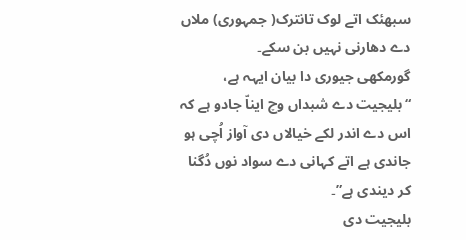سبھئک اتے لوک تانترک( جمہوری) ملاں دے دھارنی نہیں بن سکے۔
گورمکھی جیوری دا بیان ایہہ ہے، “بلیجیت دے شبداں وچ ایناّ جادو ہے کہ اس دے اندر لکے خیالاں دی آواز اُچی ہو جاندی ہے اتے کہانی دے سواد نوں دُگنا کر دیندی ہے”۔
بلیجیت دی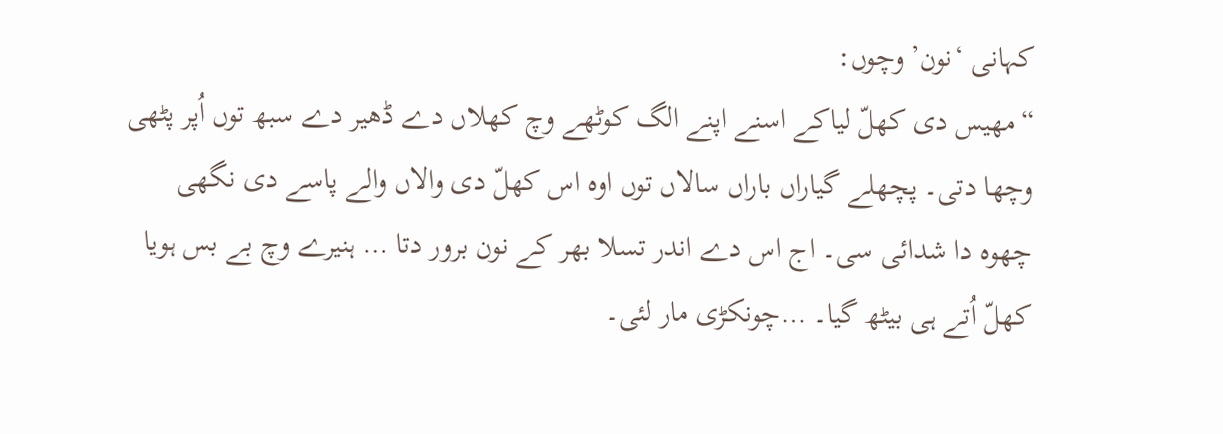کہانی ‘نون’ وچوں:
“مھیس دی کھلّ لیاکے اسنے اپنے الگ کوٹھے وچ کھلاں دے ڈھیر دے سبھ توں اُپر پٹھی وچھا دتی۔ پچھلے گیاراں باراں سالاں توں اوہ اس کھلّ دی والاں والے پاسے دی نگھی چھوہ دا شدائی سی۔ اج اس دے اندر تسلا بھر کے نون برور دتا … ہنیرے وچ بے بس ہویا کھلّ اُتے ہی بیٹھ گیا۔ …چونکڑی مار لئی۔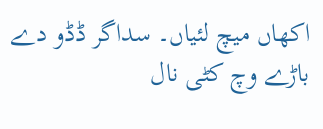اکھاں میچ لئیاں۔ سداگر ڈڈو دے باڑے وچ کٹی نال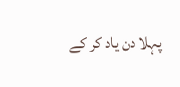پہلا دن یاد کر کے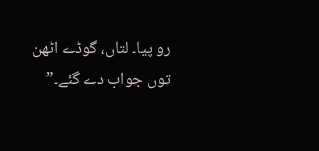رو پیا۔ لتاں، گوڈے اٹھن توں جواب دے گئے۔”